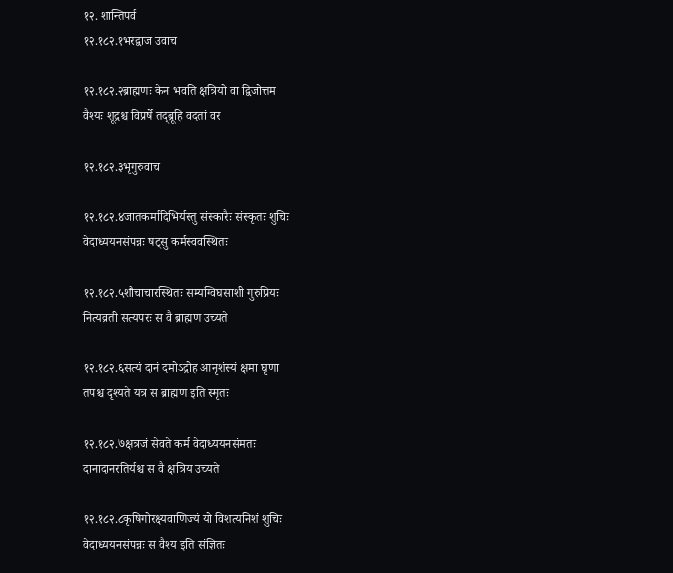१२. शान्तिपर्व
१२.१८२.१भरद्वाज उवाच

१२.१८२.२ब्राह्मणः केन भवति क्षत्रियो वा द्विजोत्तम
वैश्यः शूद्रश्च विप्रर्षे तद्ब्रूहि वदतां वर

१२.१८२.३भृगुरुवाच

१२.१८२.४जातकर्मादिभिर्यस्तु संस्कारैः संस्कृतः शुचिः
वेदाध्ययनसंपन्नः षट्सु कर्मस्ववस्थितः

१२.१८२.५शौचाचारस्थितः सम्यग्विघसाशी गुरुप्रियः
नित्यव्रती सत्यपरः स वै ब्राह्मण उच्यते

१२.१८२.६सत्यं दानं दमोऽद्रोह आनृशंस्यं क्षमा घृणा
तपश्च दृश्यते यत्र स ब्राह्मण इति स्मृतः

१२.१८२.७क्षत्रजं सेवते कर्म वेदाध्ययनसंमतः
दानादानरतिर्यश्च स वै क्षत्रिय उच्यते

१२.१८२.८कृषिगोरक्ष्यवाणिज्यं यो विशत्यनिशं शुचिः
वेदाध्ययनसंपन्नः स वैश्य इति संज्ञितः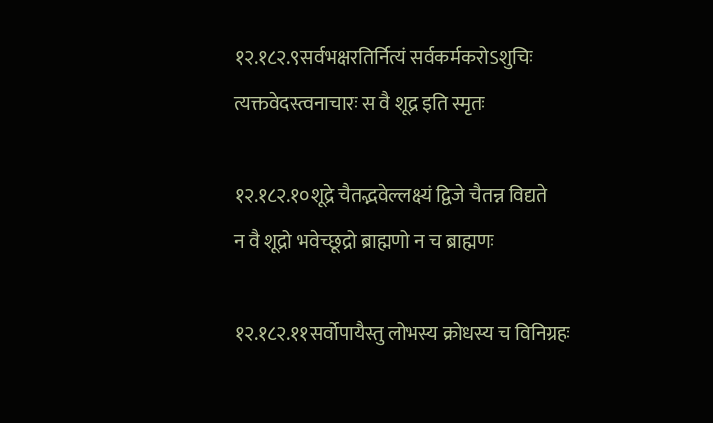१२.१८२.९सर्वभक्षरतिर्नित्यं सर्वकर्मकरोऽशुचिः
त्यक्तवेदस्त्वनाचारः स वै शूद्र इति स्मृतः

१२.१८२.१०शूद्रे चैतद्भवेल्लक्ष्यं द्विजे चैतन्न विद्यते
न वै शूद्रो भवेच्छूद्रो ब्राह्मणो न च ब्राह्मणः

१२.१८२.११सर्वोपायैस्तु लोभस्य क्रोधस्य च विनिग्रहः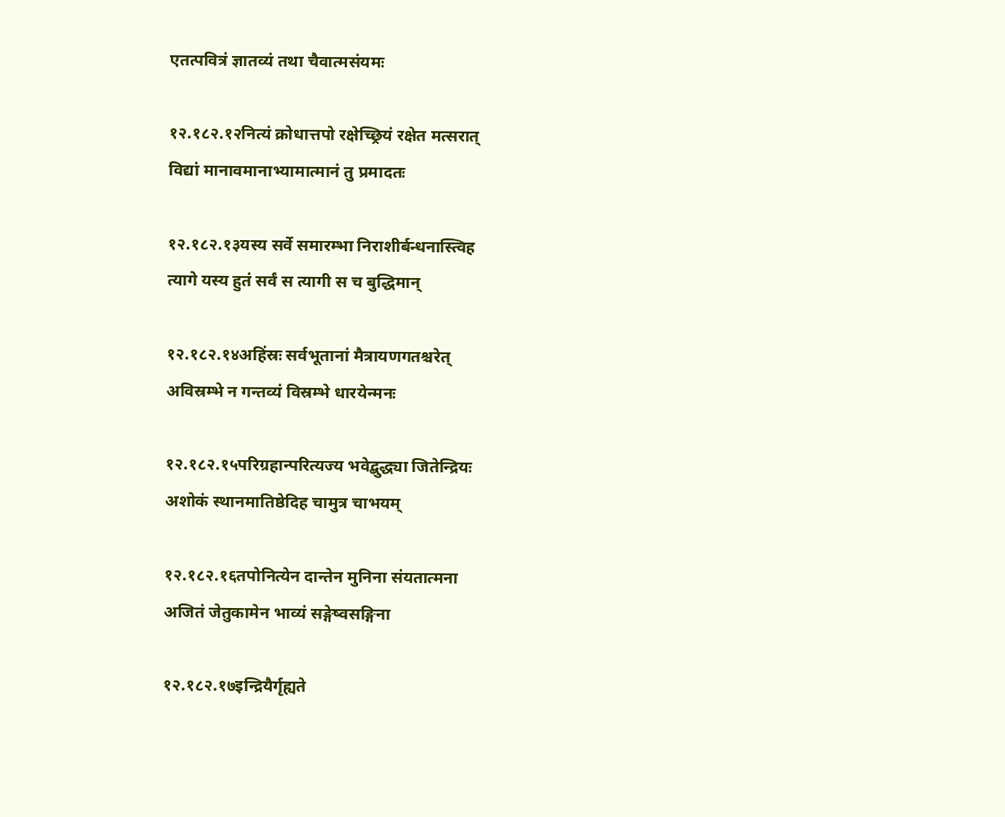एतत्पवित्रं ज्ञातव्यं तथा चैवात्मसंयमः

१२.१८२.१२नित्यं क्रोधात्तपो रक्षेच्छ्रियं रक्षेत मत्सरात्
विद्यां मानावमानाभ्यामात्मानं तु प्रमादतः

१२.१८२.१३यस्य सर्वे समारम्भा निराशीर्बन्धनास्त्विह
त्यागे यस्य हुतं सर्वं स त्यागी स च बुद्धिमान्

१२.१८२.१४अहिंस्रः सर्वभूतानां मैत्रायणगतश्चरेत्
अविस्रम्भे न गन्तव्यं विस्रम्भे धारयेन्मनः

१२.१८२.१५परिग्रहान्परित्यज्य भवेद्बुद्ध्या जितेन्द्रियः
अशोकं स्थानमातिष्ठेदिह चामुत्र चाभयम्

१२.१८२.१६तपोनित्येन दान्तेन मुनिना संयतात्मना
अजितं जेतुकामेन भाव्यं सङ्गेष्वसङ्गिना

१२.१८२.१७इन्द्रियैर्गृह्यते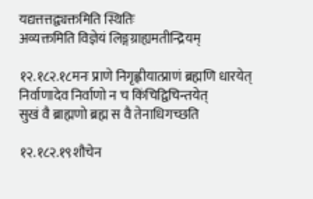यद्यत्तत्तद्व्यक्तमिति स्थितिः
अव्यक्तमिति विज्ञेयं लिङ्गग्राह्यमतीन्द्रियम्

१२.१८२.१८मनः प्राणे निगृह्णीयात्प्राणं ब्रह्मणि धारयेत्
निर्वाणादेव निर्वाणो न च किंचिद्विचिन्तयेत्
सुखं वै ब्राह्मणो ब्रह्म स वै तेनाधिगच्छति

१२.१८२.१९शौचेन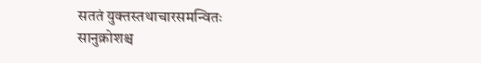सततं युक्तस्तथाचारसमन्वितः
सानुक्रोशश्च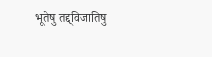भूतेषु तद्द्विजातिषु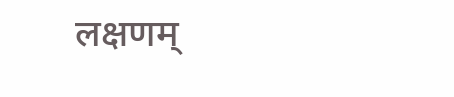लक्षणम्